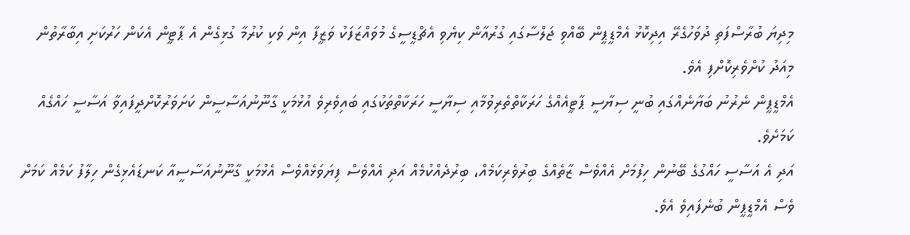މިދިޔަ ބުރާސްފަތި ދުވަހުގެރޭ އިދިކޮޅު އެމްޑީޕީން ބޭއްވި ޖަލްސާގައި ގުރުއާން ކިޔެވި އެޗްޑީސީގެ މުވައްޒަފަކު ވަޒީފާ އިން ވަކި ކުރުމާ ގުޅިގެން އެ ޕާޓީން އެކަން ހަރުކަށި އިބާރާތުން މިއަދު ކުށްވެރިކޮށްފި އެވެ.
އެމްޑީޕީން ނެރުނު ބަޔާނެއްގައި ބުނީ ސިޔާސީ ޕާޓީއެއްގެ ހަރަކާތްތެރިވުމާއި ސިޔާސީ ހަރަކާތްތަކުގައި ބައިވެރިވެ އުޅުމަކީ ގާނޫނުއަސާސީން ކަށަވަރުކޮށްދީފައިވާ އަސާސީ ހައްގެއް ކަމަށެވެ.
އަދި އެ އަސާސީ ހައްގުގެ ބޭނުން ހިފުމަށް އެއްވެސް ޒާތެއްގެ ބިރުވެރިކަމެއް، ބިރުދެއްކުމެއް އަދި އެއްވެސް ފިޔަވަޅެއްވެސް އެޅުމަކީ ގާނޫނުއަސާސީއާ ކަނޑައެޅިގެން ހިލާފު ކަމެއް ކަމަށް ވެސް އެމްޑީޕީން ބުނެފައިވެ އެވެ.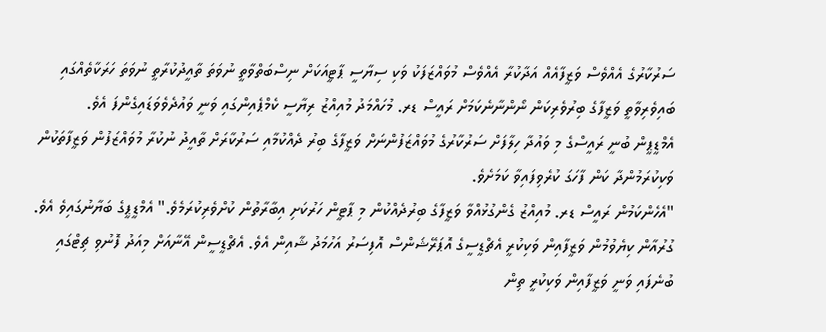ސަރުކާރުގެ އެއްވެސް ވަޒީފާއެއް އަދާކުރާ އެއްވެސް މުވައްޒަފަކު ވަކި ސިޔާސީ ޕާޓީއަކަށް ނިސްބަތްވާތީ ނުވަތަ ތާއީދުކުރާތީ ނުވަތަ ހަރަކާތެއްގައި ބައިވެރިވާތީ ވަޒީފާގެ ބިރުވެރިކަން ނޯންނާނެކަމަށް ރައީސް ޑރ. މުހައްމަދު މުއިއްޒު ރިޔާސީ ކެމްޕެއިންގައި ވަނީ ވައުދެވެވަޑައިގެންފަ އެވެ.
އެމްޑީޕީން ބުނީ ރައީސްގެ މި ވައުދާ ހިލާފަށް ސަރުކާރުގެ މުވައްޒަފުންނަށް ވަޒީފާގެ ބިރު ދެއްކުމާއި ސަރުކާރަށް ތާއީދު ނުކުރާ މުވައްޒަފުން ވަޒީފާތަކުން ވަކިކުރަމުންދާ ކަން ފާހަގަ ކުރެވިފައިވާ ކަމަށެވެ.
"އެހެންކަމުން ރައީސް ޑރ. މުއިއްޒު ގެންގުޅުއްވާ ވަޒީފާގެ ބިރުދެއްކުން މި ޕާޓީން ހަރުކަށި އިބާރާތުން ކުށްވެރިކުރަމެވެ." އެމްޑީޕީގެ ބަޔާނުގައިވެ އެވެ.
ގުރުއާން ކިޔެވުމުން ވަޒީފާއިން ވަކިކުރީ އެޗްޑީސީގެ އޮޕަރޭޝަންސް އޮފިސަރު އަހުމަދު ޝާއިން އެވެ. އެޗްޑީސީން އޭނާއަށް މިއަދު ފޮނުވި ޗިޓްގައި ބުނެފައި ވަނީ ވަޒީފާއިން ވަކިކުރީ ތިން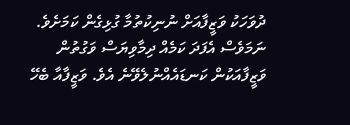ދުވަހަކު ވަޒީފާއަށް ނުނިކުތުމާ ގުޅިގެން ކަމަށެވެ. ނަމަވެސް އެފަދަ ކަމެއް ދިމާވިޔަސް ވަގުތުން ވަޒީފާއަކުން ކަނޑައެއްނުލެވޭނެ އެވެ. ވަޒީފާއާ ބެހޭ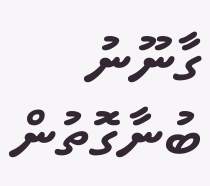ގާނޫނު ބުނާގޮތުން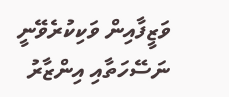ވަޒީފާއިން ވަކިކުރެވޭނީ ނަސޭހަތާއި އިންޒާރު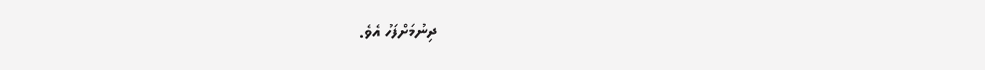ދިނުމަށްފަހު އެވެ.